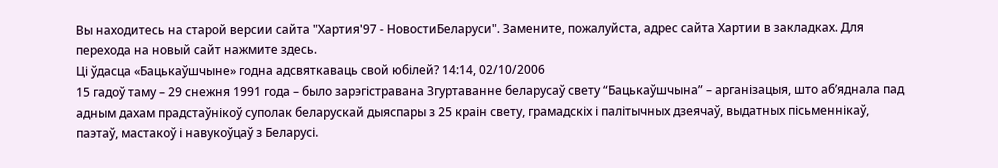Вы находитесь на старой версии сайта "Хартия'97 - НовостиБеларуси". Замените, пожалуйста, адрес сайта Хартии в закладках. Для перехода на новый сайт нажмите здесь.
Ці ўдасца «Бацькаўшчыне» годна адсвяткаваць свой юбілей? 14:14, 02/10/2006
15 гадоў таму – 29 снежня 1991 года – было зарэгістравана Згуртаванне беларусаў свету “Бацькаўшчына” – арганізацыя, што аб’яднала пад адным дахам прадстаўнікоў суполак беларускай дыяспары з 25 краін свету, грамадскіх і палітычных дзеячаў, выдатных пісьменнікаў, паэтаў, мастакоў і навукоўцаў з Беларусі.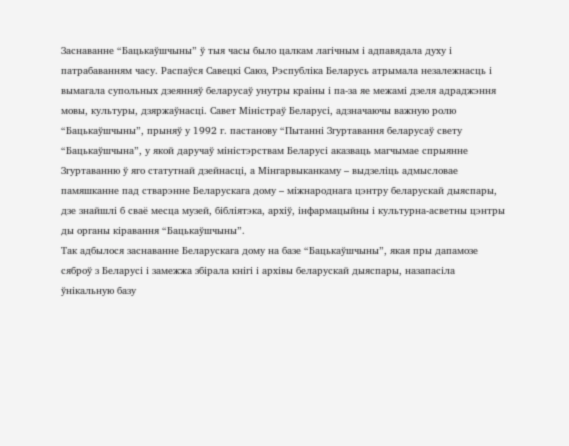Заснаванне “Бацькаўшчыны” ў тыя часы было цалкам лагічным і адпавядала духу і патрабаванням часу. Распаўся Савецкі Саюз, Рэспубліка Беларусь атрымала незалежнасць і вымагала супольных дзеянняў беларусаў унутры краіны і па-за яе межамі дзеля адраджэння мовы, культуры, дзяржаўнасці. Савет Міністраў Беларусі, адзначаючы важную ролю “Бацькаўшчыны”, прыняў у 1992 г. пастанову “Пытанні Згуртавання беларусаў свету “Бацькаўшчына”, у якой даручаў міністэрствам Беларусі аказваць магчымае спрыянне Згуртаванню ў яго статутнай дзейнасці, а Мінгарвыканкаму – выдзеліць адмысловае памяшканне пад стварэнне Беларускага дому – міжнароднага цэнтру беларускай дыяспары, дзе знайшлі б сваё месца музей, бібліятэка, архіў, інфармацыйны і культурна-асветны цэнтры ды органы кіравання “Бацькаўшчыны”.
Так адбылося заснаванне Беларускага дому на базе “Бацькаўшчыны”, якая пры дапамозе сяброў з Беларусі і замежжа збірала кнігі і архівы беларускай дыяспары, назапасіла ўнікальную базу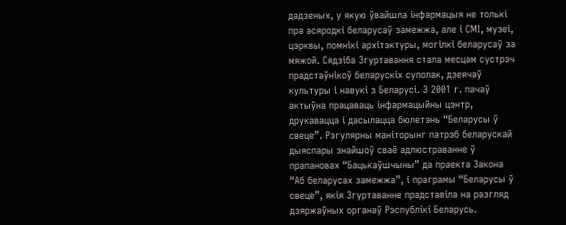дадзеных, у якую ўвайшла інфармацыя не толькі пра асяродкі беларусаў замежжа, але і СМІ, музеі, цэрквы, помнікі архітэктуры, могілкі беларусаў за мяжой. Сядзіба Згуртавання стала месцам сустрэч прадстаўнікоў беларускіх суполак, дзеячаў культуры і навукі з Беларусі. З 2001 г. пачаў актыўна працаваць інфармацыйны цэнтр, друкавацца і дасылацца бюлетэнь “Беларусы ў свеце”. Рэгулярны маніторынг патрэб беларускай дыяспары знайшоў сваё адлюстраванне ў прапановах “Бацькаўшчыны” да праекта Закона “Аб беларусах замежжа”, і праграмы “Беларусы ў свеце”, якія Згуртаванне прадставіла на разгляд дзяржаўных органаў Рэспублікі Беларусь.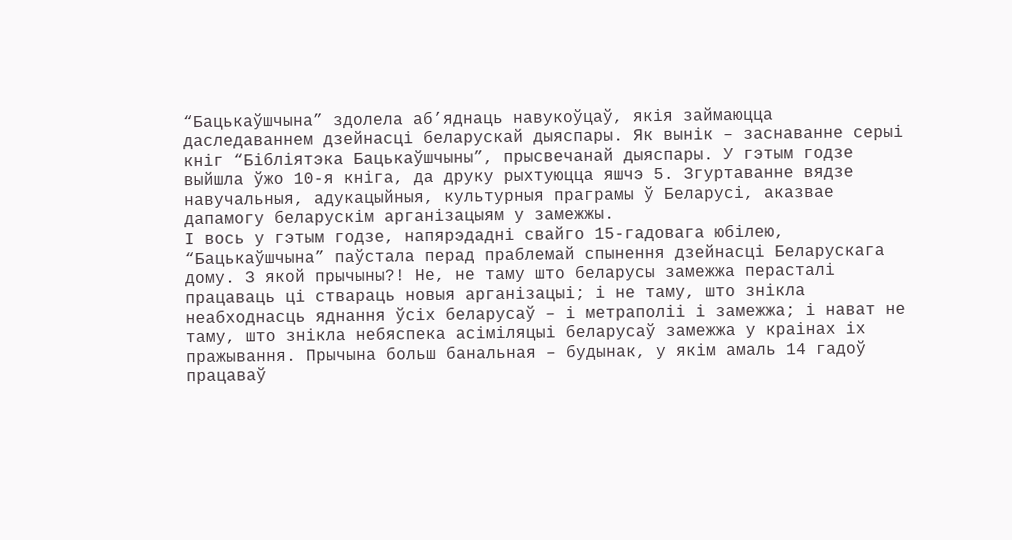“Бацькаўшчына” здолела аб’яднаць навукоўцаў, якія займаюцца даследаваннем дзейнасці беларускай дыяспары. Як вынік – заснаванне серыі кніг “Бібліятэка Бацькаўшчыны”, прысвечанай дыяспары. У гэтым годзе выйшла ўжо 10-я кніга, да друку рыхтуюцца яшчэ 5. Згуртаванне вядзе навучальныя, адукацыйныя, культурныя праграмы ў Беларусі, аказвае дапамогу беларускім арганізацыям у замежжы.
І вось у гэтым годзе, напярэдадні свайго 15-гадовага юбілею, “Бацькаўшчына” паўстала перад праблемай спынення дзейнасці Беларускага дому. З якой прычыны?! Не, не таму што беларусы замежжа перасталі працаваць ці ствараць новыя арганізацыі; і не таму, што знікла неабходнасць яднання ўсіх беларусаў – і метраполіі і замежжа; і нават не таму, што знікла небяспека асіміляцыі беларусаў замежжа у краінах іх пражывання. Прычына больш банальная – будынак, у якім амаль 14 гадоў працаваў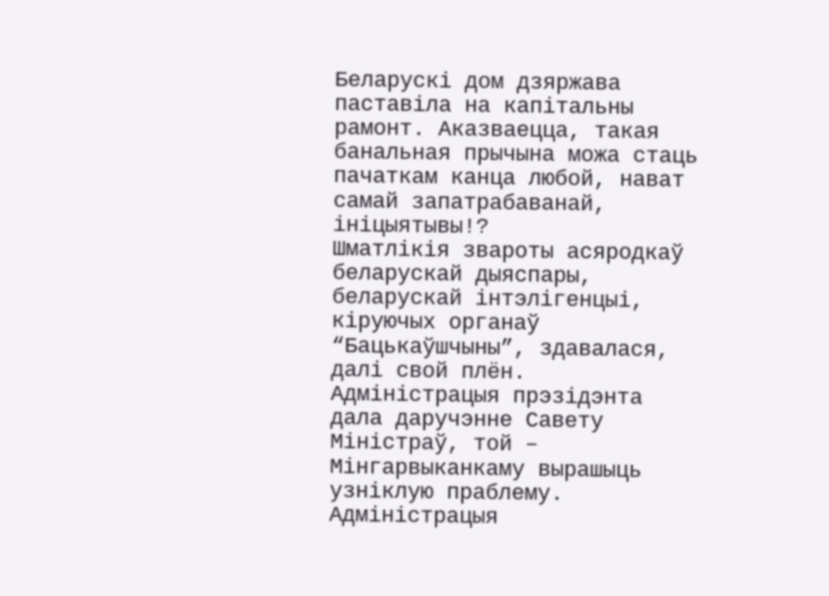Беларускі дом дзяржава паставіла на капітальны рамонт. Аказваецца, такая банальная прычына можа стаць пачаткам канца любой, нават самай запатрабаванай, ініцыятывы!?
Шматлікія звароты асяродкаў беларускай дыяспары, беларускай інтэлігенцыі, кіруючых органаў “Бацькаўшчыны”, здавалася, далі свой плён. Адміністрацыя прэзідэнта дала даручэнне Савету Міністраў, той – Мінгарвыканкаму вырашыць узніклую праблему. Адміністрацыя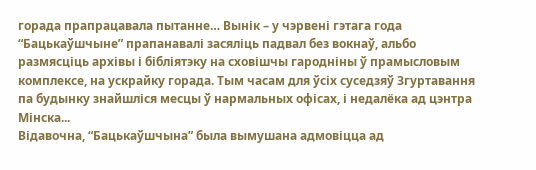горада прапрацавала пытанне… Вынік – у чэрвені гэтага года “Бацькаўшчыне” прапанавалі засяліць падвал без вокнаў, альбо размясціць архівы і бібліятэку на сховішчы гародніны ў прамысловым комплексе, на ускрайку горада. Тым часам для ўсіх суседзяў Згуртавання па будынку знайшліся месцы ў нармальных офісах, і недалёка ад цэнтра Мінска...
Відавочна, “Бацькаўшчына” была вымушана адмовіцца ад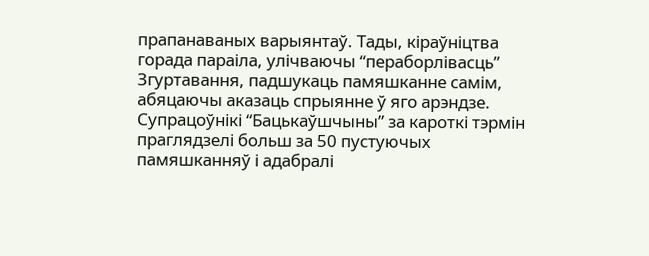прапанаваных варыянтаў. Тады, кіраўніцтва горада параіла, улічваючы “пераборлівасць” Згуртавання, падшукаць памяшканне самім, абяцаючы аказаць спрыянне ў яго арэндзе. Супрацоўнікі “Бацькаўшчыны” за кароткі тэрмін праглядзелі больш за 50 пустуючых памяшканняў і адабралі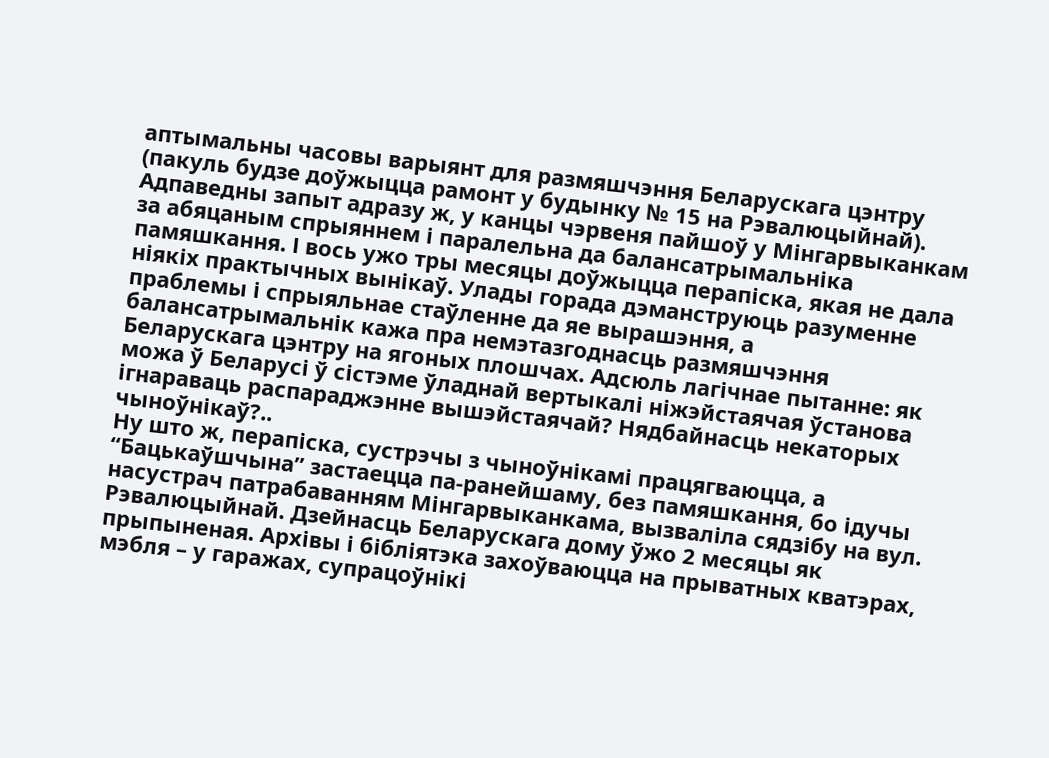аптымальны часовы варыянт для размяшчэння Беларускага цэнтру (пакуль будзе доўжыцца рамонт у будынку № 15 на Рэвалюцыйнай). Адпаведны запыт адразу ж, у канцы чэрвеня пайшоў у Мінгарвыканкам за абяцаным спрыяннем і паралельна да балансатрымальніка памяшкання. І вось ужо тры месяцы доўжыцца перапіска, якая не дала ніякіх практычных вынікаў. Улады горада дэманструюць разуменне праблемы і спрыяльнае стаўленне да яе вырашэння, а балансатрымальнік кажа пра немэтазгоднасць размяшчэння Беларускага цэнтру на ягоных плошчах. Адсюль лагічнае пытанне: як можа ў Беларусі ў сістэме ўладнай вертыкалі ніжэйстаячая ўстанова ігнараваць распараджэнне вышэйстаячай? Нядбайнасць некаторых чыноўнікаў?..
Ну што ж, перапіска, сустрэчы з чыноўнікамі працягваюцца, а “Бацькаўшчына” застаецца па-ранейшаму, без памяшкання, бо ідучы насустрач патрабаванням Мінгарвыканкама, вызваліла сядзібу на вул. Рэвалюцыйнай. Дзейнасць Беларускага дому ўжо 2 месяцы як прыпыненая. Архівы і бібліятэка захоўваюцца на прыватных кватэрах, мэбля – у гаражах, супрацоўнікі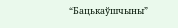“Бацькаўшчыны”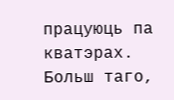працуюць па кватэрах.
Больш таго,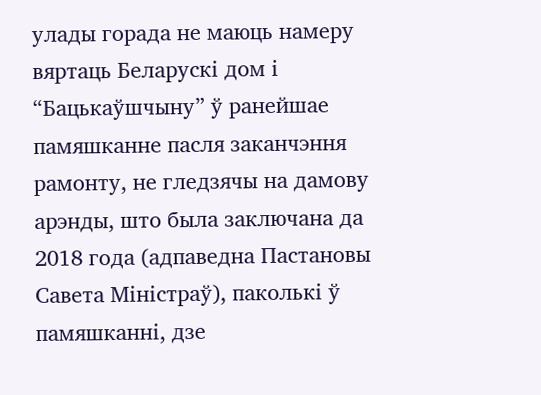улады горада не маюць намеру вяртаць Беларускі дом і “Бацькаўшчыну” ў ранейшае памяшканне пасля заканчэння рамонту, не гледзячы на дамову арэнды, што была заключана да 2018 года (адпаведна Пастановы Савета Міністраў), паколькі ў памяшканні, дзе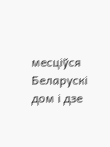месціўся Беларускі дом і дзе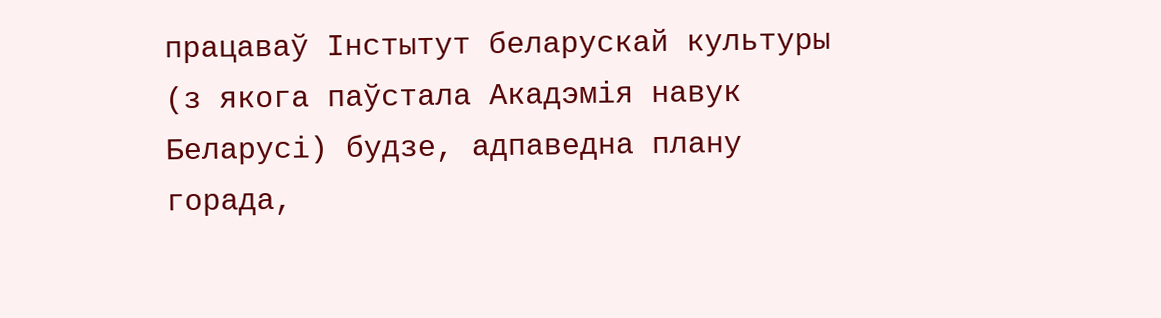працаваў Інстытут беларускай культуры (з якога паўстала Акадэмія навук Беларусі) будзе, адпаведна плану горада,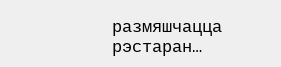размяшчацца рэстаран…